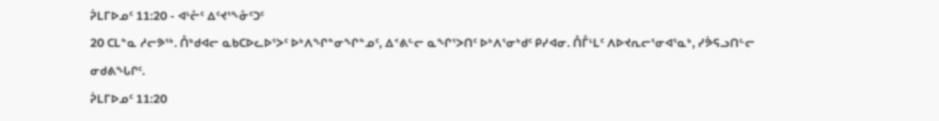ᕉᒪᒥᐅᓄᑦ 11:20 - ᐊᒡᓔᑦ ᐃᑦᔪᕐᖕᓁᑦᑐᑦ
20 ᑕᒪᓐᓇ ᓱᓕᕗᖅ. ᑍᒃᑯᐊᓕ ᓇᑲᑕᐅᓚᐅᕐᐳᑦ ᐅᒃᐱᖏᓐᓂᖏᓐᓄᑦ, ᐃᕝᕕᓪᓕ ᓇᖏᕐᐳᑎᑦ ᐅᒃᐱᕐᓂᒃᑯᑦ ᑭᓯᐊᓂ. ᑍᒤᒻᒪᑦ ᐱᐅᔪᕆᓕᕐᓂᐊᕐᓇᒃ, ᓯᕘᕋᓗᑎᓪᓕ ᓂᑯᕕᖓᒋᑦ.
ᕉᒪᒥᐅᓄᑦ 11:20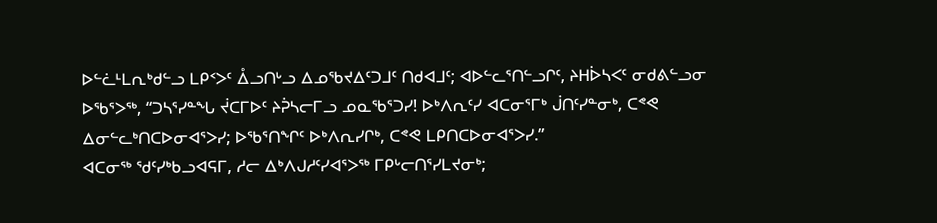ᐅᓪᓛᒻᒪᕆᒃᑯᓪᓗ ᒪᑭᑉᐳᑦ ᐂᓗᑎᒡᓗ ᐃᓄᖃᔪᐃᑦᑐᒧᑦ ᑎᑯᐊᒧᑦ; ᐊᐅᓪᓚᕐᑎᓪᓗᒋᑦ, ᔨᕼᐆᓴᐸᑦ ᓂᑯᕕᓪᓗᓂ ᐅᖃᕐᐳᖅ, “ᑐᓴᕐᓯᓐᖓ ᔫᑕᒥᐅᑦ ᔨᕉᓴᓕᒥᓗ ᓄᓇᖃᕐᑐᓯ! ᐅᒃᐱᕆᑦᓯ ᐊᑕᓂᕐᒥᒃ ᒎᑎᑦᓯᓐᓂᒃ, ᑕᕝᕙ ᐃᓂᓪᓚᒃᑎᑕᐅᓂᐊᕐᐳᓯ; ᐅᖃᕐᑎᖏᑦ ᐅᒃᐱᕆᓯᒋᒃ, ᑕᕝᕙ ᒪᑭᑎᑕᐅᓂᐊᕐᐳᓯ.”
ᐊᑕᓂᖅ ᖁᑦᓯᒃᑲᓗᐊᕋᒥ, ᓱᓕ ᐃᒃᐱᒍᓱᑦᓯᐊᕐᐳᖅ ᒥᑭᒡᓕᑎᕐᓯᒪᔪᓂᒃ;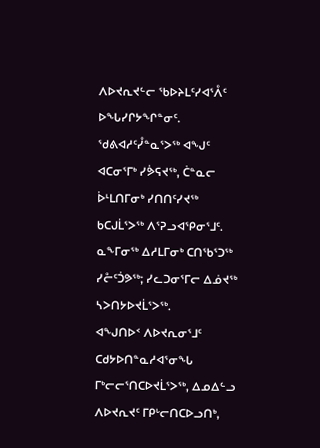ᐱᐅᔪᕆᔪᓪᓕ ᖃᐅᔨᒪᑦᓯᐊᕐᐰᑦ ᐅᖓᓯᒋᔭᖏᓐᓂᑦ.
ᖁᕕᐊᓱᑦᓮᓐᓇᕐᐳᖅ ᐊᖑᑦ ᐊᑕᓂᕐᒥᒃ ᓯᕘᕋᔪᖅ, ᑖᓐᓇᓕ ᐆᒻᒪᑎᒥᓂᒃ ᓯᑎᑎᑦᓯᔪᖅ ᑲᑕᒍᒫᕐᐳᖅ ᐱᕐᕈᓗᐊᕿᓂᕐᒧᑦ.
ᓇᖕᒥᓂᖅ ᐃᓱᒪᒥᓂᒃ ᑕᑎᖃᕐᑐᖅ ᓯᓔᑦᑑᕗᖅ; ᓯᓚᑐᓂᕐᒥᓕ ᐃᓅᔪᖅ ᓴᐳᑎᔭᐅᔪᒫᕐᐳᖅ.
ᐊᖑᑎᐅᑉ ᐱᐅᔪᕆᓂᕐᒧᑦ ᑕᑯᔭᐅᑎᓐᓇᓱᐊᕐᓂᖓ ᒥᒃᓕᓕᕐᑎᑕᐅᔪᒫᕐᐳᖅ, ᐃᓄᐃᓪᓗ ᐱᐅᔪᕆᔪᑦ ᒥᑭᒡᓕᑎᑕᐅᓗᑎᒃ,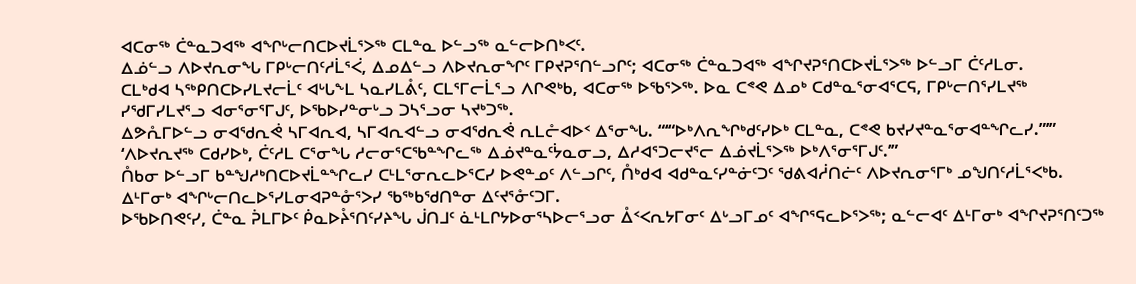ᐊᑕᓂᖅ ᑖᓐᓇᑐᐊᖅ ᐊᖏᒡᓕᑎᑕᐅᔪᒫᕐᐳᖅ ᑕᒪᓐᓇ ᐅᓪᓗᖅ ᓇᓪᓕᐅᑎᒃᐸᑦ.
ᐃᓅᓪᓗ ᐱᐅᔪᕆᓂᖓ ᒥᑭᒡᓕᑎᑦᓱᒫᕐᐹ, ᐃᓄᐃᓪᓗ ᐱᐅᔪᕆᓂᖏᑦ ᒥᑭᔪᕈᕐᑎᓪᓗᒋᑦ; ᐊᑕᓂᖅ ᑖᓐᓇᑐᐊᖅ ᐊᖏᔪᕈᕐᑎᑕᐅᔪᒫᕐᐳᖅ ᐅᓪᓗᒥ ᑖᑦᓱᒪᓂ.
ᑕᒪᒃᑯᐊ ᓴᖅᑭᑎᑕᐅᓯᒪᔪᓕᒫᑦ ᐊᒡᒐᖕᒪ ᓴᓇᓯᒪᕔᑦ, ᑕᒪᕐᒥᓕᒫᕐᓗ ᐱᒋᕙᒃᑲ, ᐊᑕᓂᖅ ᐅᖃᕐᐳᖅ. ᐅᓇ ᑕᕝᕙ ᐃᓄᒃ ᑕᑯᓐᓇᕐᓂᐊᕐᑕᕋ, ᒥᑭᒡᓕᑎᕐᓯᒪᔪᖅ ᓯᖁᒥᓯᒪᔪᕐᓗ ᐊᓂᕐᓂᕐᒥᒍᑦ, ᐅᖃᐅᓯᓐᓂᒡᓗ ᑐᓴᕐᓗᓂ ᓴᔪᒃᑐᖅ.
ᐃᕗᕅᒥᐅᓪᓗ ᓂᐊᖁᕆᕚ ᓴᒥᐊᕆᐊ, ᓴᒥᐊᕆᐊᓪᓗ ᓂᐊᖁᕆᕚ ᕆᒪᓔᐊᐅᑉ ᐃᕐᓂᖓ. “‘“ᐅᒃᐱᕆᖏᒃᑯᑦᓯᐅᒃ ᑕᒪᓐᓇ, ᑕᕝᕙ ᑲᔪᓯᔪᓐᓇᕐᓂᐊᓐᖏᓚᓯ.”’”
‘ᐱᐅᔪᕆᔪᖅ ᑕᑯᓯᐅᒃ, ᑖᑦᓱᒪ ᑕᕐᓂᖓ ᓱᓕᓂᕐᑕᖃᓐᖏᓚᖅ ᐃᓅᔪᓐᓇᑦᔮᓇᓂᓗ, ᐃᓱᐊᕐᑐᓕᔪᕐᓕ ᐃᓅᔪᒫᕐᐳᖅ ᐅᒃᐱᕐᓂᕐᒥᒍᑦ.’”
ᑍᑲᓂ ᐅᓪᓗᒥ ᑲᓐᖑᓱᒃᑎᑕᐅᔪᒫᓐᖏᓚᓯ ᑕᒻᒪᕐᓂᕆᓚᐅᕐᑕᓯ ᐅᕙᓐᓄᑦ ᐱᓪᓗᒋᑦ, ᑍᒃᑯᐊ ᐊᑯᓐᓇᑦᓯᓐᓃᑦᑐᑦ ᖁᕕᐊᓲᑎᓖᑦ ᐱᐅᔪᕆᓂᕐᒥᒃ ᓄᖑᑎᑦᓱᒫᕐᐸᒃᑲ. ᐃᒻᒥᓂᒃ ᐊᖏᒡᓕᑎᓚᐅᕐᓯᒪᓂᐊᕈᓐᓁᕐᐳᓯ ᖃᖅᑲᖁᑎᓐᓂ ᐃᑦᔪᕐᓁᑦᑐᒥ.
ᐅᖃᐅᑎᕙᑦᓯ, ᑖᓐᓇ ᕉᒪᒥᐅᑦ ᑮᓇᐅᔧᕐᑎᑦᓯᔨᖓ ᒎᑎᒧᑦ ᓈᒻᒪᒋᔭᐅᓂᕐᓴᐅᓕᕐᓗᓂ ᐂᑉᐸᕆᔭᒥᓂᑦ ᐃᒡᓗᒥᓄᑦ ᐊᖏᕐᕋᓚᐅᕐᐳᖅ; ᓇᓪᓕᐊᑦ ᐃᒻᒥᓂᒃ ᐊᖏᔪᕈᕐᑎᑦᑐᖅ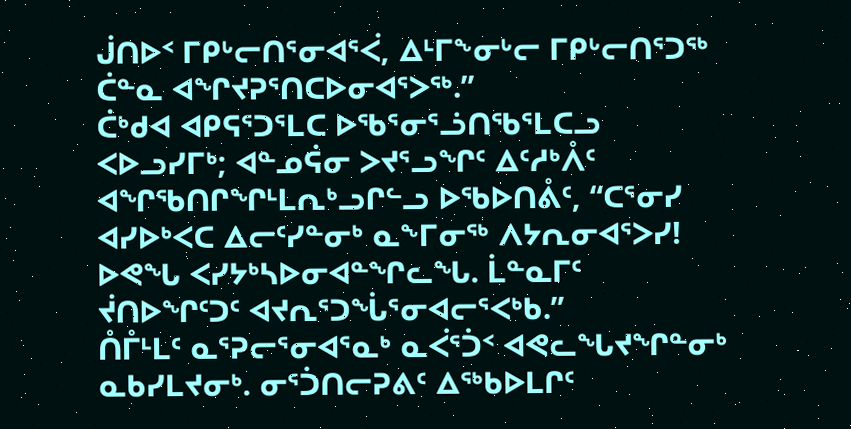ᒎᑎᐅᑉ ᒥᑭᒡᓕᑎᕐᓂᐊᕐᐹ, ᐃᒻᒥᖕᓂᒡᓕ ᒥᑭᒡᓕᑎᕐᑐᖅ ᑖᓐᓇ ᐊᖏᔪᕈᕐᑎᑕᐅᓂᐊᕐᐳᖅ.”
ᑖᒃᑯᐊ ᐊᑭᕋᕐᑐᕐᒪᑕ ᐅᖃᕐᓂᕐᓘᑎᖃᕐᒪᑕᓗ ᐸᐅᓗᓯᒥᒃ; ᐊᓐᓄᕌᓂ ᐳᔪᕐᓗᖏᑦ ᐃᑦᓱᒃᐰᑦ ᐊᖏᖃᑎᒋᖏᒻᒪᕆᒃᓗᒋᓪᓗ ᐅᖃᐅᑎᕔᑦ, “ᑕᕐᓂᓯ ᐊᓯᐅᒃᐸᑕ ᐃᓕᑦᓯᓐᓂᒃ ᓇᖕᒥᓂᖅ ᐱᔭᕆᓂᐊᕐᐳᓯ! ᐅᕙᖓ ᐸᓯᔭᒃᓴᐅᓂᐊᓐᖏᓚᖓ. ᒫᓐᓇᒥᑦ ᔫᑎᐅᖏᑦᑐᑦ ᐊᔪᕆᕐᑐᖔᕐᓂᐊᓕᕐᐸᒃᑲ.”
ᑍᒤᒻᒪᑦ ᓇᕐᕈᓕᕐᓂᐊᕐᓇᒃ ᓇᐹᕐᑑᑉ ᐊᕙᓚᖓᔪᖏᓐᓂᒃ ᓇᑲᓯᒪᔪᓂᒃ. ᓂᕐᑑᑎᓕᕈᕕᑦ ᐃᖅᑲᐅᒪᒋᑦ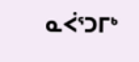ᓇᐹᕐᑐᒥᒃ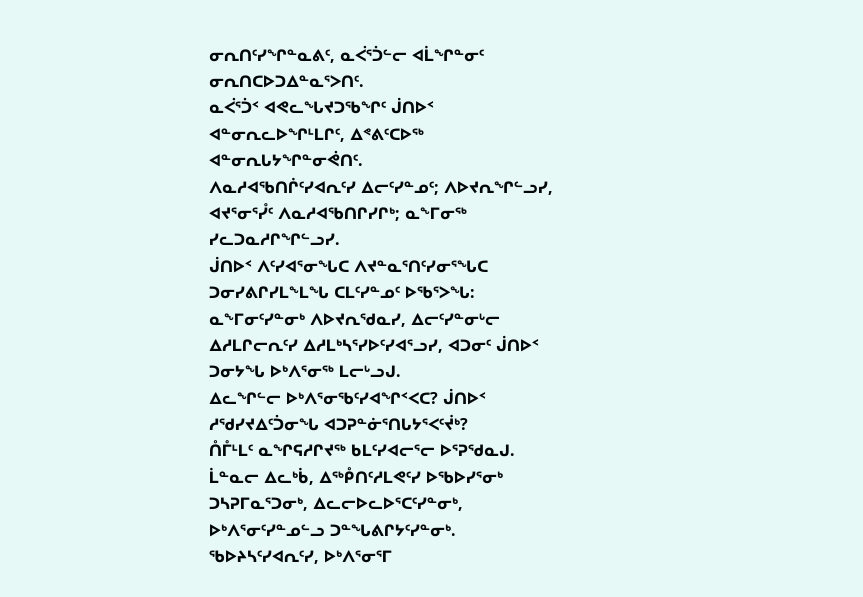ᓂᕆᑎᑦᓯᖏᓐᓇᕕᑦ, ᓇᐹᕐᑑᓪᓕ ᐊᒫᖏᓐᓂᑦ ᓂᕆᑎᑕᐅᑐᐃᓐᓇᕐᐳᑎᑦ.
ᓇᐹᕐᑑᑉ ᐊᕙᓚᖓᔪᑐᖃᖏᑦ ᒎᑎᐅᑉ ᐊᓐᓂᕆᓚᐅᖏᒻᒪᒋᑦ, ᐃᕝᕕᑦᑕᐅᖅ ᐊᓐᓂᕆᒐᔭᖏᓐᓂᕚᑎᑦ.
ᐱᓇᓱᐊᖃᑎᒌᑦᓯᐊᕆᑦᓯ ᐃᓕᑦᓯᓐᓄᑦ; ᐱᐅᔪᕆᖏᓪᓗᓯ, ᐊᔪᕐᓂᕐᓮᑦ ᐱᓇᓱᐊᖃᑎᒋᓯᒋᒃ; ᓇᖕᒥᓂᖅ ᓯᓚᑐᓇᓱᒋᖏᓪᓗᓯ.
ᒎᑎᐅᑉ ᐱᑦᓯᐊᕐᓂᖓᑕ ᐱᔪᓐᓇᕐᑎᑦᓯᓂᕐᖓᑕ ᑐᓂᓯᕕᒋᓯᒪᖕᒪᖓ ᑕᒪᑦᓯᓐᓄᑦ ᐅᖃᕐᐳᖓ: ᓇᖕᒥᓂᑦᓯᓐᓂᒃ ᐱᐅᔪᕆᖁᓇᓯ, ᐃᓕᑦᓯᓐᓂᒡᓕ ᐃᓱᒪᒋᓕᕆᑦᓯ ᐃᓱᒪᒃᓴᕐᓯᐅᑦᓯᐊᕐᓗᓯ, ᐊᑐᓂᑦ ᒎᑎᐅᑉ ᑐᓂᔭᖓ ᐅᒃᐱᕐᓂᖅ ᒪᓕᒡᓗᒍ.
ᐃᓚᖏᓪᓕ ᐅᒃᐱᕐᓂᖃᑦᓯᐊᖏᑉᐸᑕ? ᒎᑎᐅᑉ ᓱᖁᓯᔪᐃᑦᑑᓂᖓ ᐊᑐᕈᓐᓃᕐᑎᒐᔭᕐᐸᑦᔫᒃ?
ᑍᒤᒻᒪᑦ ᓇᖏᕋᓱᒋᔪᖅ ᑲᒪᑦᓯᐊᓕᕐᓕ ᐅᕐᕈᖁᓇᒍ.
ᒫᓐᓇᓕ ᐃᓚᒃᑳ, ᐃᖅᑬᑎᑦᓱᒪᕙᑦᓯ ᐅᖃᐅᓯᕐᓂᒃ ᑐᓴᕈᒥᓇᕐᑐᓂᒃ, ᐃᓚᓕᐅᓚᐅᕐᑕᑦᓯᓐᓂᒃ, ᐅᒃᐱᕐᓂᑦᓯᓐᓄᓪᓗ ᑐᓐᖓᕕᒋᔭᑦᓯᓐᓂᒃ.
ᖃᐅᔨᓴᑦᓯᐊᕆᑦᓯ, ᐅᒃᐱᕐᓂᕐᒥ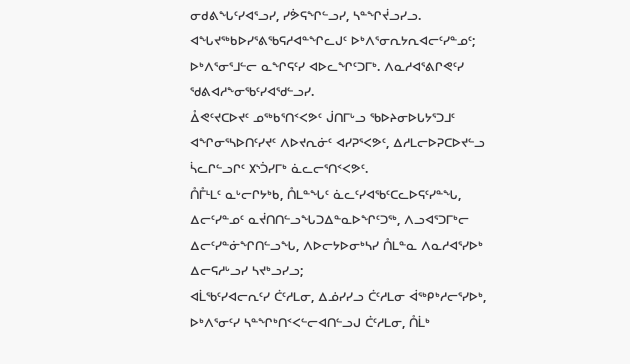ᓂᑯᕕᖓᑦᓯᐊᕐᓗᓯ, ᓯᕘᕋᖏᓪᓗᓯ, ᓴᓐᖏᔫᓗᓯᓗ.
ᐊᖓᔪᖅᑲᐅᓯᕐᕕᖃᕋᓱᐊᓐᖏᓚᒍᑦ ᐅᒃᐱᕐᓂᕆᔭᕆᐊᓕᑦᓯᓐᓄᑦ; ᐅᒃᐱᕐᓂᕐᒧᓪᓕ ᓇᖏᕋᑦᓯ ᐊᐅᓚᖏᑦᑐᒥᒃ. ᐱᓇᓱᐊᕐᕕᒋᕙᑦᓯ ᖁᕕᐊᓱᖕᓂᖃᑦᓯᐊᖁᓪᓗᓯ.
ᐂᕙᑦᔪᑕᐅᔪᑦ ᓄᖅᑲᕐᑎᑉᐸᕗᑦ ᒎᑎᒥᒡᓗ ᖃᐅᔨᓂᐅᒐᔭᕐᑐᒧᑦ ᐊᖏᓂᕐᓴᐅᑎᑦᓯᔪᑦ ᐱᐅᔪᕆᓃᑦ ᐊᓯᕈᕐᐸᕗᑦ, ᐃᓱᒪᓕᐅᕈᑕᐅᔪᓪᓗ ᓵᓚᒋᓪᓗᒋᑦ ᙭ᔅᑑᓯᒥᒃ ᓈᓚᓕᕐᑎᑉᐸᕗᑦ.
ᑍᒤᒻᒪᑦ ᓇᒡᓕᒋᔭᒃᑲ, ᑍᒪᓐᖓᑦ ᓈᓚᑦᓯᐊᖃᑦᑕᓚᐅᕋᑦᓯᓐᖓ, ᐃᓕᑦᓯᓐᓄᑦ ᓇᔫᑎᑎᓪᓗᖓᑐᐃᓐᓇᐅᖏᑦᑐᖅ, ᐱᓗᐊᕐᑐᒥᒃᓕ ᐃᓕᑦᓯᓐᓃᖏᑎᓪᓗᖓ, ᐱᐅᓕᔭᐅᓂᒃᓴᓯ ᑍᒪᓐᓇ ᐱᓇᓱᐊᕐᓯᐅᒃ ᐃᓕᕋᓱᒡᓗᓯ ᓴᔪᒃᓗᓯᓗ;
ᐊᒫᖃᑦᓯᐊᓕᕆᑦᓯ ᑖᑦᓱᒪᓂ, ᐃᓅᓯᓯᓗ ᑖᑦᓱᒪᓂ ᐋᖅᑭᒃᓱᓕᕐᓯᐅᒃ, ᐅᒃᐱᕐᓂᑦᓯ ᓴᓐᖏᒃᑎᑉᐸᓪᓕᐊᑎᓪᓗᒍ ᑖᑦᓱᒪᓂ, ᑍᒫᒃ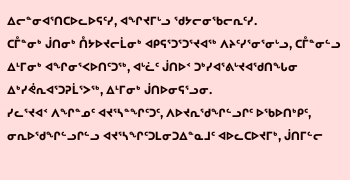ᐃᓕᓐᓂᐊᕐᑎᑕᐅᓚᐅᕋᑦᓯ, ᐊᖏᔪᒥᒡᓗ ᖁᔭᓕᓂᖃᓕᕆᑦᓯ.
ᑕᒤᓐᓂᒃ ᒎᑎᓂᒃ ᑍᔭᐅᔪᓕᒫᓂᒃ ᐊᑭᕋᕐᑐᕐᑐᕐᔪᐊᖅ ᐱᔨᑦᓯᕐᓂᕐᓂᒡᓗ, ᑕᒤᓐᓂᓪᓗ ᐃᒻᒥᓂᒃ ᐊᖏᓂᕐᐸᐅᑎᑦᑐᖅ, ᐊᒡᓛᑦ ᒎᑎᐅᑉ ᑐᒃᓯᐊᕐᕕᒡᔪᐊᖁᑎᖓᓂ ᐃᒃᓯᕚᕆᐊᕐᑐᕈᒫᕐᐳᖅ, ᐃᒻᒥᓂᒃ ᒎᑎᐅᓂᕋᕐᓗᓂ.
ᓯᓚᕐᔪᐊᑉ ᐱᖏᓐᓄᑦ ᐊᔪᕐᓴᓐᖏᑦᑐᑦ, ᐱᐅᔪᕆᖁᖏᓪᓗᒋᑦ ᐅᖃᐅᑎᒃᑭᑦ, ᓂᕆᐅᖁᖏᓪᓗᒋᓪᓗ ᐊᔪᕐᓴᖏᑦᑐᒪᓂᑐᐃᓐᓇᒧᑦ ᐊᐅᓚᑕᐅᔪᒥᒃ, ᒎᑎᒥᓪᓕ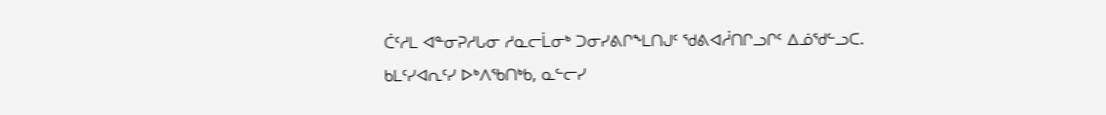ᑖᑦᓱᒪ ᐊᓐᓂᕈᓱᒐᓂ ᓱᓇᓕᒫᓂᒃ ᑐᓂᓯᕕᒋᖕᒪᑎᒍᑦ ᖁᕕᐊᓲᑎᒋᓗᒋᑦ ᐃᓅᖁᓪᓗᑕ.
ᑲᒪᑦᓯᐊᕆᑦᓯ ᐅᒃᐱᖃᑎᒃᑲ, ᓇᓪᓕᓯ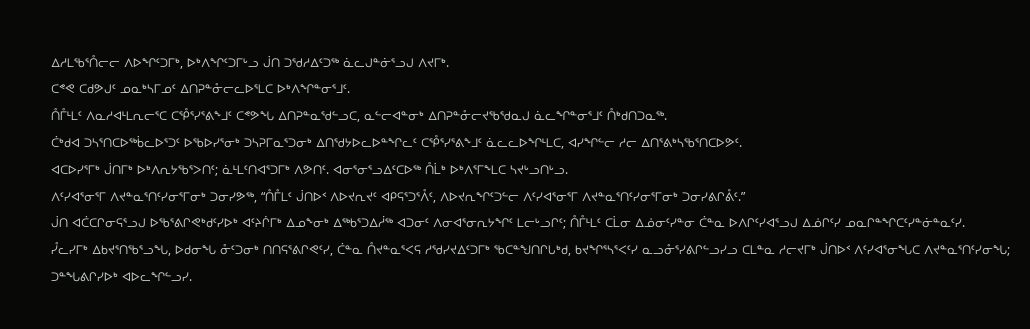ᐃᓱᒪᖃᕐᑍᓕᓕ ᐱᐅᖏᑦᑐᒥᒃ, ᐅᒃᐱᖏᑦᑐᒥᒡᓗ ᒎᑎ ᑐᖁᓱᐃᑦᑐᖅ ᓈᓚᒍᓐᓃᕐᓗᒍ ᐱᔪᒥᒃ.
ᑕᕝᕙ ᑕᑯᕗᒍᑦ ᓄᓇᒃᓴᒥᓄᑦ ᐃᑎᕈᓐᓁᓕᓚᐅᕐᒪᑕ ᐅᒃᐱᖏᓐᓂᕐᒧᑦ.
ᑍᒤᒻᒪᑦ ᐱᓇᓱᐊᒻᒪᕆᓕᕐᑕ ᑕᕾᕐᓯᕐᕕᖕᒧᑦ ᑕᕝᕗᖓ ᐃᑎᕈᓐᓇᖁᓪᓗᑕ, ᓇᓪᓕᐊᓐᓂᒃ ᐃᑎᕈᓐᓁᓕᔪᖃᖁᓇᒍ ᓈᓚᖏᓐᓂᕐᒧᑦ ᑍᒃᑯᑎᑐᓇᖅ.
ᑖᒃᑯᐊ ᑐᓴᕐᑎᑕᐅᖅᑳᓚᐅᕐᑐᑦ ᐅᖃᐅᓯᕐᓂᒃ ᑐᓴᕈᒥᓇᕐᑐᓂᒃ ᐃᑎᖁᔭᐅᓚᐅᓐᖏᓚᑦ ᑕᕾᕐᓯᕐᕕᖕᒧᑦ ᓈᓚᓚᐅᖏᒻᒪᑕ, ᐊᓯᖏᓪᓕ ᓱᓕ ᐃᑎᕐᕕᒃᓴᖃᕐᑎᑕᐅᕗᑦ.
ᐊᑕᐅᓯᕐᒥᒃ ᒎᑎᒥᒃ ᐅᒃᐱᕆᔭᖃᕐᐳᑎᑦ; ᓈᒻᒪᑦᑎᐊᕐᑐᒥᒃ ᐱᕗᑎᑦ. ᐊᓂᕐᓂᕐᓗᐃᑦᑕᐅᖅ ᑍᒫᒃ ᐅᒃᐱᕐᒥᖕᒪᑕ ᓴᔪᒡᓗᑎᒡᓗ.
ᐱᑦᓯᐊᕐᓂᕐᒥ ᐱᔪᓐᓇᕐᑎᑦᓯᓂᕐᒥᓂᒃ ᑐᓂᓯᕗᖅ, “ᑍᒤᒪᑦ ᒎᑎᐅᑉ ᐱᐅᔪᕆᔪᑦ ᐊᑭᕋᕐᑐᕐᐰᑦ, ᐱᐅᔪᕆᖏᑦᑐᓪᓕ ᐱᑦᓯᐊᕐᓂᕐᒥ ᐱᔪᓐᓇᕐᑎᑦᓯᓂᕐᒥᓂᒃ ᑐᓂᓯᕕᒋᕔᑦ.”
ᒎᑎ ᐊᑖᑕᒋᓂᕋᕐᓗᒍ ᐅᖃᕐᕕᒋᕙᒃᑯᑦᓯᐅᒃ ᐊᑦᔨᒌᒥᒃ ᐃᓄᖕᓂᒃ ᐃᖅᑲᕐᑐᐃᓲᖅ ᐊᑐᓂᑦ ᐱᓂᐊᕐᓂᕆᔭᖏᑦ ᒪᓕᒡᓗᒋᑦ; ᑍᒤᒻᒪᑦ ᑕᒫᓂ ᐃᓅᓂᑦᓯᓐᓂ ᑖᓐᓇ ᐅᐱᒋᑦᓯᐊᕐᓗᒍ ᐃᓅᒋᑦᓯ ᓄᓇᒋᓐᖏᑕᑦᓯᓐᓃᓐᓇᑦᓯ.
ᓮᓚᓯᒥᒃ ᐃᑲᔪᕐᑎᖃᕐᓗᖓ, ᐅᑯᓂᖓ ᓁᑦᑐᓂᒃ ᑎᑎᕋᕐᕕᒋᕙᑦᓯ, ᑖᓐᓇ ᑍᔪᓐᓇᕐᐸᕋ ᓱᖁᓯᔪᐃᑦᑐᒥᒃ ᖃᑕᓐᖑᑎᒋᒐᒃᑯ, ᑲᔪᖏᕐᓴᕐᐸᑦᓯ ᓇᓗᓁᕐᓯᕕᒋᓪᓗᓯᓗ ᑕᒪᓐᓇ ᓱᓕᔪᒥᒃ ᒎᑎᐅᑉ ᐱᑦᓯᐊᕐᓂᖓᑕ ᐱᔪᓐᓇᕐᑎᑦᓯᓂᖓ; ᑐᓐᖓᕕᒋᓯᐅᒃ ᐊᐅᓚᖏᓪᓗᓯ.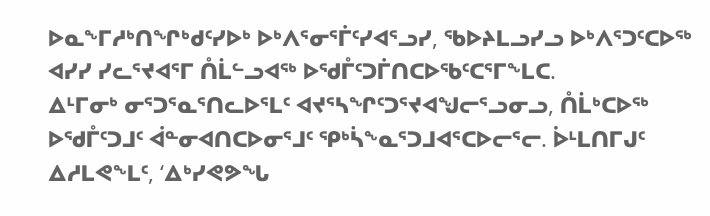ᐅᓇᖕᒥᓱᒃᑎᖏᒃᑯᑦᓯᐅᒃ ᐅᒃᐱᕐᓂᕐᒦᑦᓯᐊᕐᓗᓯ, ᖃᐅᔨᒪᓗᓯᓗ ᐅᒃᐱᕐᑐᑦᑕᐅᖅ ᐊᓯᓯ ᓯᓚᕐᔪᐊᕐᒥ ᑍᒫᓪᓗᐊᖅ ᐅᖁᒤᑦᑐᒦᑎᑕᐅᖃᑦᑕᕐᒥᖕᒪᑕ.
ᐃᒻᒥᓂᒃ ᓂᕐᑐᕐᓇᕐᑎᓚᐅᕐᒪᑦ ᐊᔪᕐᓴᖏᑦᑐᕐᔪᐊᖑᓕᕐᓗᓂᓗ, ᑍᒫᒃᑕᐅᖅ ᐅᖁᒤᑦᑐᒧᑦ ᐋᓐᓂᐊᑎᑕᐅᓂᕐᒧᑦ ᕿᒃᓵᖕᓇᕐᑐᒧᐊᕐᑕᐅᓕᕐᓕ. ᐆᒻᒪᑎᒥᒍᑦ ᐃᓱᒪᕙᖕᒪᑦ, ‘ᐃᒃᓯᕙᕗᖓ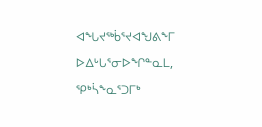ᐊᖓᔪᖅᑳᕐᔪᐊᖑᕕᖕᒥ ᐅᐃᒡᒐᕐᓂᐅᖏᓐᓇᒪ, ᕿᒃᓵᖕᓇᕐᑐᒥᒃ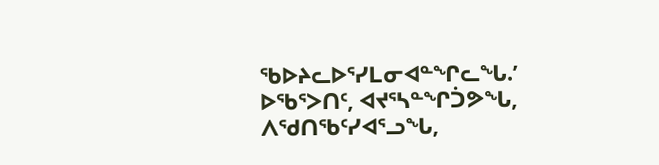ᖃᐅᔨᓚᐅᕐᓯᒪᓂᐊᓐᖏᓚᖓ.’
ᐅᖃᕐᐳᑎᑦ, ᐊᔪᕐᓴᓐᖏᑑᕗᖓ, ᐱᖁᑎᖃᑦᓯᐊᕐᓗᖓ,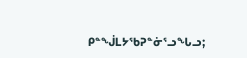ᑭᓐᖒᒪᔭᖃᕈᓐᓃᕐᓗᖓᓗ;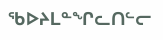ᖃᐅᔨᒪᓐᖏᓚᑎᓪᓕ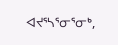ᐊᔪᕐᓴᕐᓂᕐᓂᒃ,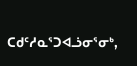ᑕᑯᑦᓱᓇᕐᑐᐊᓘᓂᕐᓂᒃ,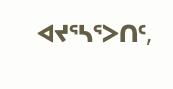ᐊᔪᕐᓴᕐᐳᑎᑦ,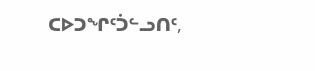ᑕᐅᑐᖏᑦᑑᓪᓗᑎᑦ,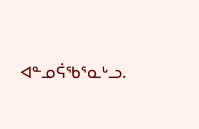ᐊᓐᓄᕌᖃᕐᓇᒡᓗ.